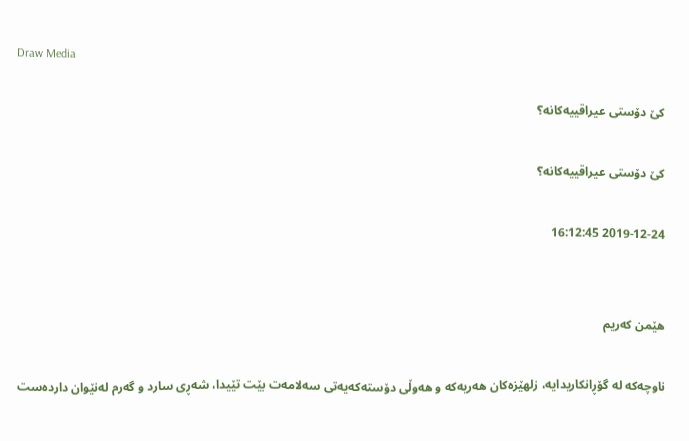Draw Media

كێ دۆستی عیراقییەكانە؟

كێ دۆستی عیراقییەكانە؟

2019-12-24 16:12:45


ھێمن کەریم

ناوچەكە لە گۆڕانكاریدایە، زلهێزەكان هەریەكە و هەوڵی دۆستەكەیەتی سەلامەت بێت تێیدا، شەڕی سارد و گەرم لەنێوان داردەست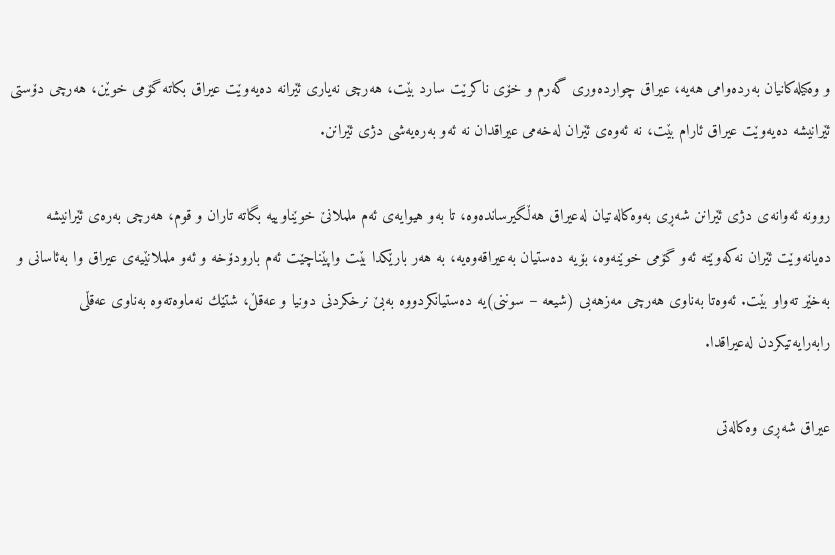و وەكیلەكانیان بەردەوامی هەیە، عیراق چواردەوری گەرم و خۆی ناكرێت سارد بێت، هەرچی نەیاری ئێرانە دەیەوێت عیراق بكاتە گۆمی خوێن، هەرچی دۆستی ئێرانیشە دەیەوێت عیراق ئارام بێت، نە ئەوەی ئێران لەخەمی عیراقدان نە ئەو بەرەیەشی دژی ئێرانن.

روونە ئەوانەی دژی ئێرانن شەڕی بەوەكالەتیان لەعیراق هەڵگیرساندەوە، تا بەو هیوایەی ئەم ململانێ خوێناوییە بگاتە تاران و قوم، هەرچی بەرەی ئێرانیشە دەیانەوێت ئێران نەكەوێتە ئەو گۆمی خوێنەوە، بۆیە دەستیان بەعیراقەوەیە، بە هەر بارێكدا بێت واپێناچێت ئەم بارودۆخە و ئەو ململانێیەی عیراق وا بەئاسانی و بەخێر تەواو بێت. ئەوەتا بەناوی هەرچی مەزهەبی (شیعە – سوننی)یە دەستیانكردووە بەبێ نرخكردنی دونیا و عەقڵ، شتێك نەماوەتەوە بەناوی عەقڵی رابەرایەتیكردن لەعیراقدا.

عیراق شەڕی وەكالەتی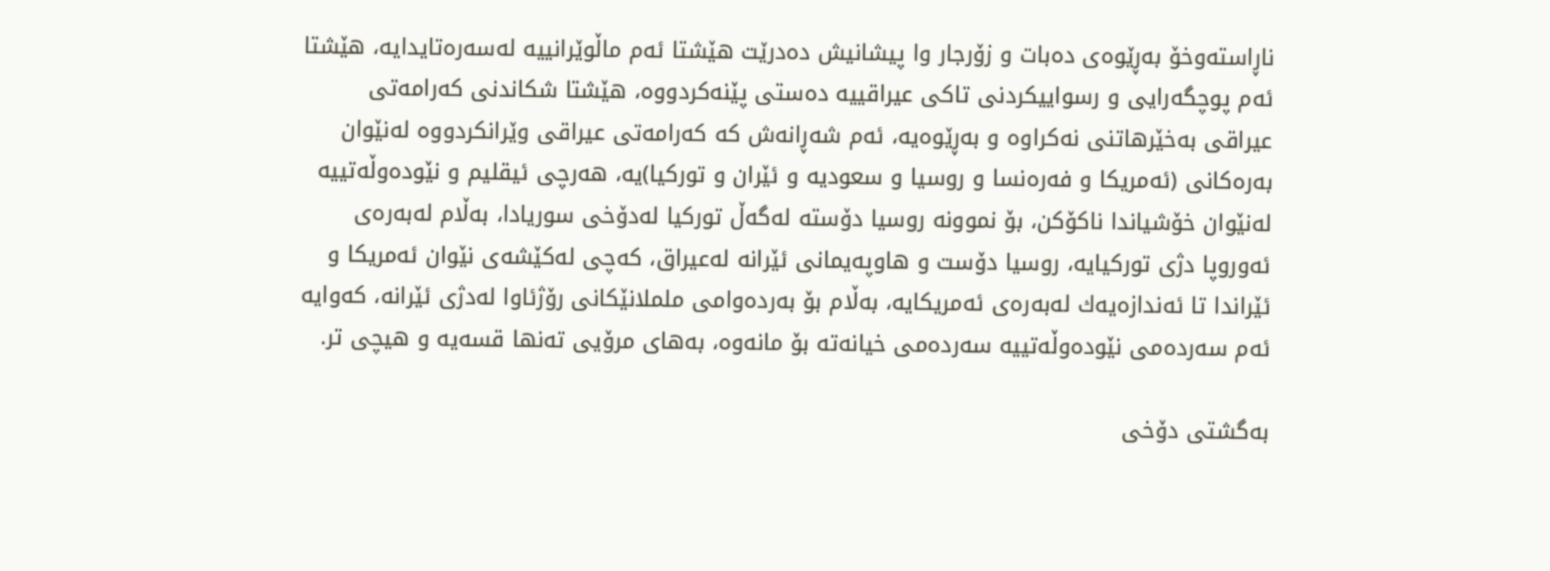ناڕاستەوخۆ بەڕێوەی دەبات و زۆرجار وا پیشانیش دەدرێت هێشتا ئەم ماڵوێرانییە لەسەرەتایدایە، هێشتا ئەم پوچگەرایی و رسواییكردنی تاكی عیراقییە دەستی پێنەكردووە، هێشتا شكاندنی كەرامەتی عیراقی بەخێرهاتنی نەكراوە و بەڕێوەیە، ئەم شەڕانەش كە كەرامەتی عیراقی وێرانكردووە لەنێوان بەرەكانی (ئەمریكا و فەرەنسا و روسیا و سعودیە و ئێران و توركیا)یە، هەرچی ئیقلیم و نێودەوڵەتییە لەنێوان خۆشیاندا ناكۆكن، بۆ نموونە روسیا دۆستە لەگەڵ توركیا لەدۆخی سوریادا، بەڵام لەبەرەی ئەوروپا دژی توركیایە، روسیا دۆست و هاوپەیمانی ئێرانە لەعیراق، كەچی لەكێشەی نێوان ئەمریكا و ئێراندا تا ئەندازەیەك لەبەرەی ئەمریكایە، بەڵام بۆ بەردەوامی ململانێكانی رۆژئاوا لەدژی ئێرانە، كەوایە ئەم سەردەمی نێودەوڵەتییە سەردەمی خیانەتە بۆ مانەوە، بەهای مرۆیی تەنها قسەیە و هیچی تر.

بەگشتی دۆخی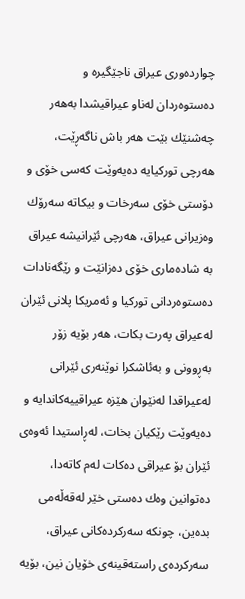چواردەوری عیراق ناجێگیرە و دەستوەردان لەناو عیراقیشدا بەهەر چەشنێك بێت هەر باش ناگەڕێت، هەرچی توركیایە دەیەوێت كەسی خۆی و دۆستی خۆی سەرخات و بیكاتە سەرۆك وەزیرانی عیراق، هەرچی ئێرانیشە عیراق بە شادەماری خۆی دەزانێت و رێگەنادات دەستوەردانی توركیا و ئەمریكا پلانی ئێران لەعیراق پەرت بكات، هەر بۆیە زۆر بەڕوونی و بەئاشكرا نوێنەری ئێرانی لەعیراقدا لەنێوان هێزە عیراقییەكاندایە و دەیەوێت رێكیان بخات، لەڕاستیدا ئەوەی ئێران بۆ عیراقی دەكات لەم كاتەدا، دەتوانین وەك دەستی خێر لەقەڵەمی بدەین، چونكە سەركردەكانی عیراق، سەركردەی راستەقینەی خۆیان نین، بۆیە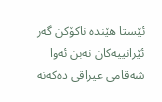ئێستا هێندە ناكۆكن گەر ئێرانییەكان نەبن ئەوا شەقامی عیراقی دەكەنە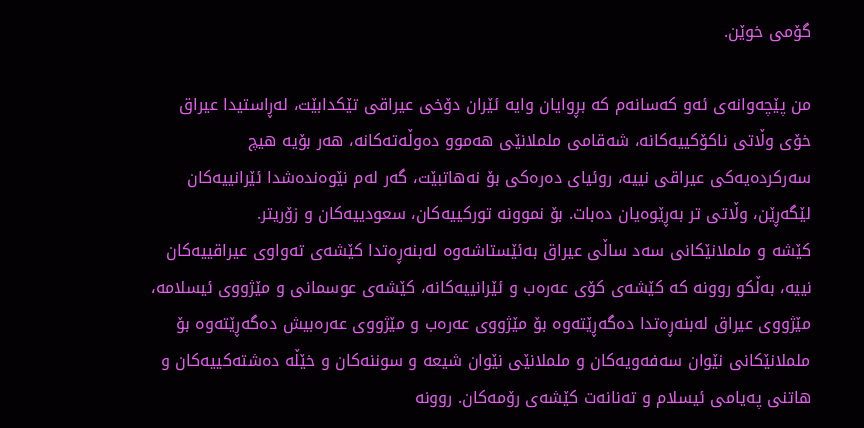گۆمی خوێن.

من پێچەوانەی ئەو كەسانەم كە بڕوایان وایە ئێران دۆخی عیراقی تێكدابێت، لەڕاستیدا عیراق خۆی وڵاتی ناكۆكییەكانە، شەقامی ململانێی هەموو دەوڵەتەكانە، هەر بۆیە هیچ سەركردەیەكی عیراقی نییە، روئیای دەرەكی بۆ نەهاتبێت، گەر لەم نێوەندەشدا ئێرانییەكان لێگەڕێن، وڵاتی تر بەڕێوەیان دەبات. بۆ نموونە توركییەكان، سعودییەكان ‌و زۆریتر.
كێشە و ململانێكانی سەد ساڵی عیراق بەئێستاشەوە لەبنەڕەتدا كێشەی تەواوی عیراقییەكان نییە، بەڵكو روونە كە كێشەی كۆی عەرەب و ئێرانییەكانە، كێشەی عوسمانی و مێژووی ئیسلامە، مێژووی عیراق لەبنەڕەتدا دەگەڕێتەوە بۆ مێژووی عەرەب ‌و مێژووی عەرەبیش دەگەڕێتەوە بۆ ململانێكانی نێوان سەفەویەكان ‌و ململانێی نێوان شیعە و سوننەكان و خێڵە دەشتەكییەكان و هاتنی پەیامی ئیسلام و تەنانەت كێشەی رۆمەكان. روونە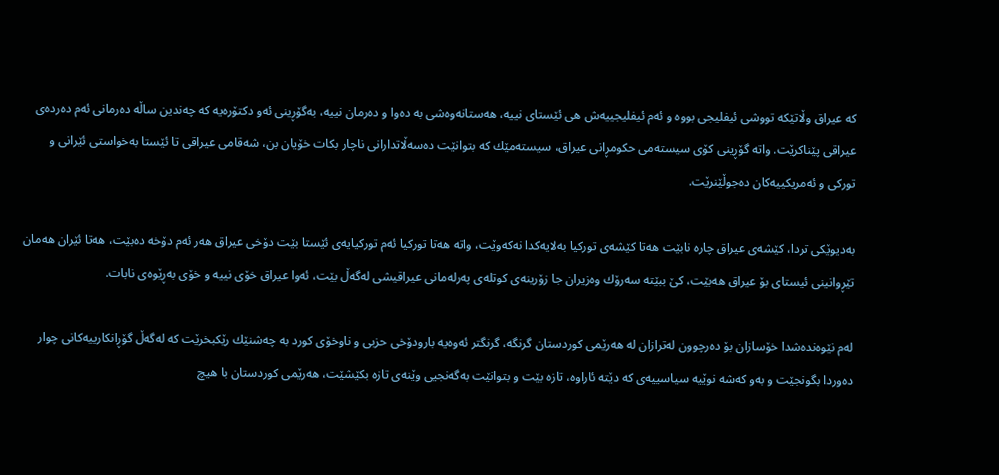كە عیراق وڵاتێكە تووشی ئیفلیجی بووە ‌و ئەم ئیفلیجییەش هی ئێستای نییە، هەستانەوەشی بە دەوا و دەرمان نییە، بەگۆڕینی ئەو دكتۆرەیە كە چەندین ساڵە دەرمانی ئەم دەردەی عیراقی پێناكرێت. واتە گۆڕینی كۆی سیستەمی حكومڕانی عیراق، سیستەمێك كە بتوانێت دەسەڵاتدارانی ناچار بكات خۆیان بن، شەقامی عیراقی تا ئێستا بەخواستی ئێرانی و توركی و ئەمریكییەكان دەجوڵێنرێت.

بەدیوێكی تردا، كێشەی عیراق چارە نابێت هەتا كێشەی توركیا بەلایەكدا نەكەوێت، واتە هەتا توركیا ئەم توركیایەی ئێستا بێت دۆخی عیراق هەر ئەم دۆخە دەبێت، هەتا ئێران هەمان تێڕوانینی ئیستای بۆ عیراق هەبێت، كێ ببێتە سەرۆك وەزیران جا زۆرینەی كوتلەی پەرلەمانی عیراقیشی لەگەڵ بێت، ئەوا عیراق خۆی نییە و خۆی بەڕێوەی نابات.

لەم نێوەندەشدا خۆسازان بۆ دەرچوون لەترازان لە هەرێمی كوردستان گرنگە، گرنگتر ئەوەیە بارودۆخی حزبی و ناوخۆی كورد بە چەشنێك رێكبخرێت كە لەگەڵ گۆڕانكارییەكانی چوار دەوردا بگونجێت و بەو كەشە نوێیە سیاسییەی كە دێتە ئاراوە، تازە بێت و بتوانێت بەگەنجیی وێنەی تازە بكێشێت، هەرێمی كوردستان با هیچ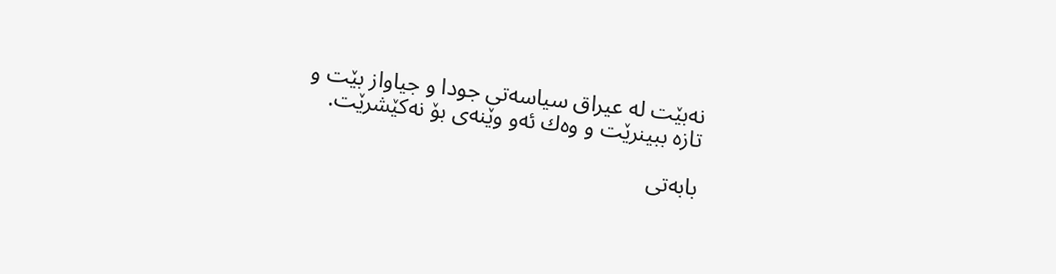نەبێت لە عیراق سیاسەتی جودا و جیاواز بێت و تازە ببینرێت و وەك ئەو وێنەی بۆ نەكێشرێت.

بابه‌تی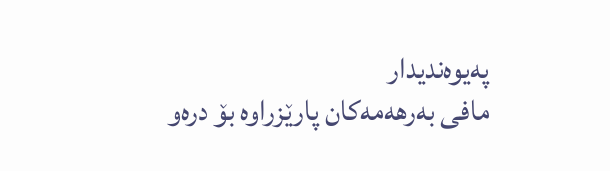په‌یوه‌ندیدار
مافی به‌رهه‌مه‌كان پارێزراوه‌ بۆ دره‌و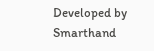Developed by Smarthand